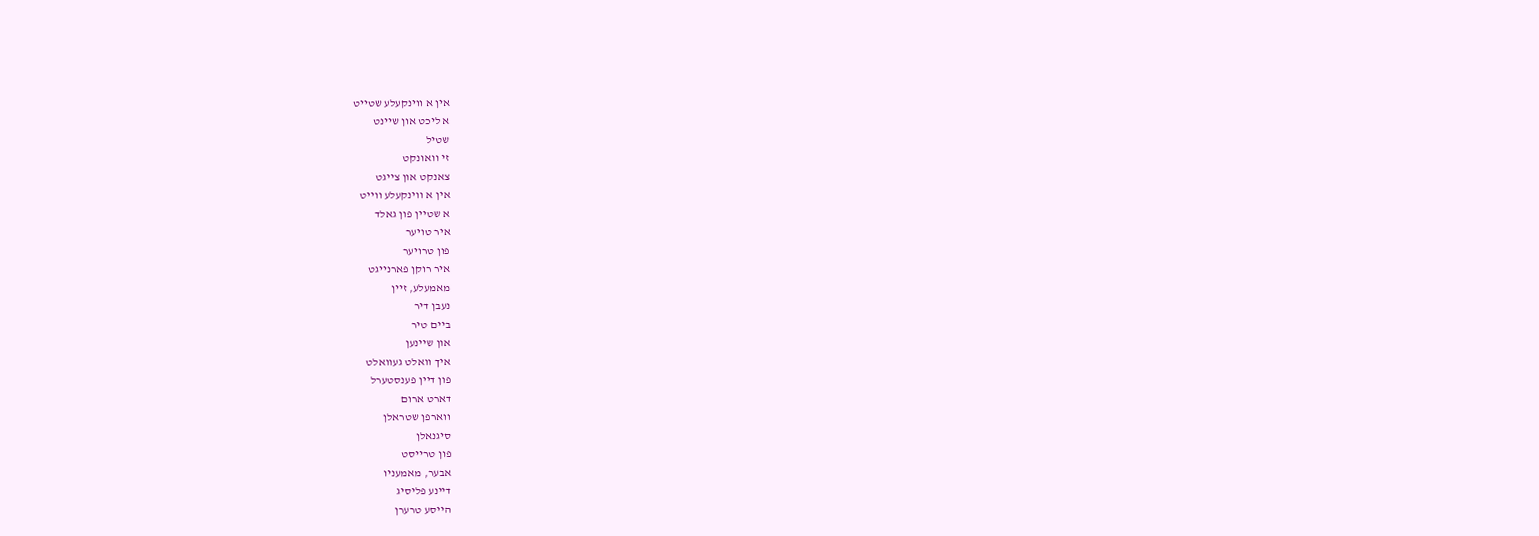אין א ווינקעלע שטייט
א ליכט און שיינט
שטיל
זי וואונקט
צאנקט און צייגט
אין א ווינקעלע ווייט
א שטיין פון גאלד
איר טויער
פון טרויער
איר רוקן פארנייגט
מאמעלע, זיין
נעבן דיר
ביים טיר
און שיינען
איך וואלט געוואלט
פון דיין פענסטערל
דארט ארום
ווארפן שטראלן
סיגנאלן
פון טרייסט
אבער, מאמעניו
דיינע פליסיג
הייסע טרערן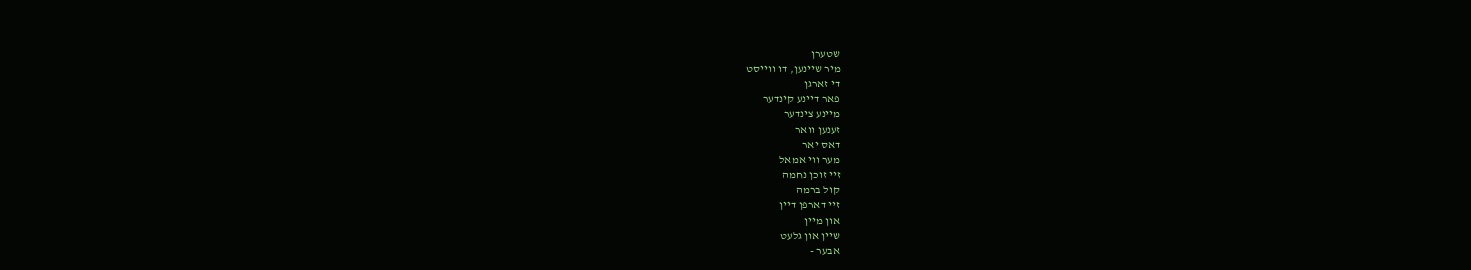שטערן
מיר שיינען, דו ווייסט
די זארגן
פאר דיינע קינדער
מיינע צינדער
זענען וואר
דאס יאר
מער ווי אמאל
זיי זוכן נחמה
קול ברמה
זיי דארפן דיין
און מיין
שיין און גלעט
אבער -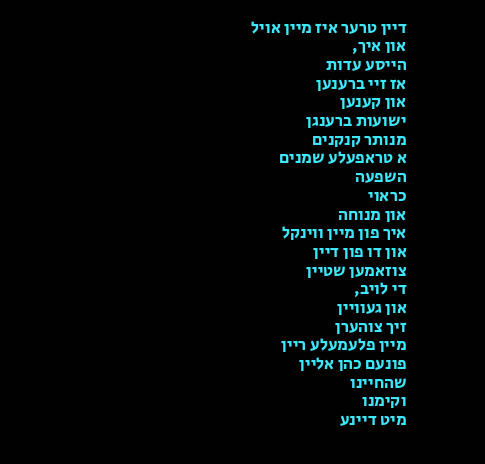דיין טרער איז מיין אויל
און איך,
הייסע עדות
אז זיי ברענען
און קענען
ישועות ברענגן
מנותר קנקנים
א טראפעלע שמנים
השפעה
כראוי
און מנוחה
איך פון מיין ווינקל
און דו פון דיין
צוזאמען שטיין
די לויב,
און געוויין
זיך צוהערן
מיין פלעמעלע ריין
פונעם כהן אליין
שהחיינו
וקימנו
מיט דיינע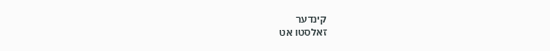קינדער
זאלסטו אט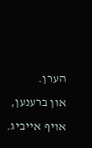הערן.
און ברענען, אויף אייביג.